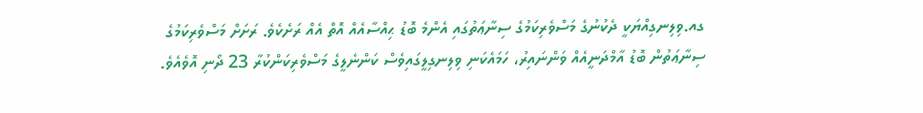ގއ.ވިލިނގިއްޔަކީ ދެކުނުގެ މަސްވެރިކަމުގެ ސިނާޢަތުގައި އެންމެ ބޮޑު ޙިއްސާއެއް އޮތް އެއް ރަށެކެވެ. ރަށަށް މަސްވެރިކަމުގެ ސިނާޢަތުން ބޮޑު އާމްދަނީއެއް ވަންނައިރު، ހަމައެކަނި ވިލިނގިލީގައިވެސް ކަންނެލީގެ މަސްވެރިކަންކުރާ 23 ދޯނި އޮވެއެވެ.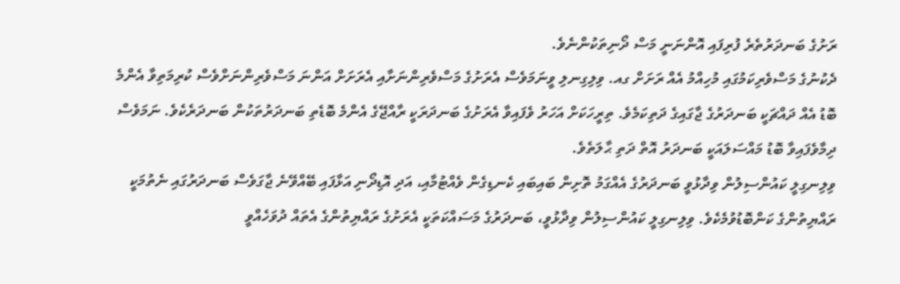ރަށުގެ ބަނދަރުތެރެ ފުރިފައި އޮންނަނީ މަސް ދޯނިތަކުންނެވެ.
ދެކުނުގެ މަސްވެރިކަމުގައި މުހިއްމު އެއް ރަށަށް ގއ. ވިލިގިނލި ވީނަމަވެސް އެރަށުގެ މަސްވެރިންނަށާއި އެރަށަށް އަންނަ މަސްވެރިންނަށްވެސް ކުރިމަތިވާ އެންމެ ބޮޑު އެއް ދައްޗަކީ ބަނދަރުގެ ޖާގައިގެ ދަތިކަމެވެ. ތިރީހަކަށް އަހަރު ވެފައިވާ އެރަށުގެ ބަނދަރަކީ ރާއްޖޭގެ އެންމެ ބޮޑެތި ބަނދަރުތަކުން ބަނދަރެކެވެ. ނަމަވެސް ދިމާވެފައިވާ ބޮޑު މައްސަލައަކީ ބަނދަރު އޮތް ދަތި ޙާލަތެވެ.
ވިލިނގިލީ ކައުންސިލުން ވިދާޅުވީ ބަނދަރުގެ އެއްގަމު ތޮށިން ބައިބައި ކެނޑިގެން ވެއްޓުމާއި، އަދި އޮޑިދޯނި އަޅާފައި ބޭއްވޭނެ ޖާގަވެސް ބަނދަރުގައި ނެތުމަކީ ރައްޔިތުންގެ ކަންބޮޑުވުމެކެވެ. ވިލިނގިލީ ކައުންސިލުން ވިދާޅުވީ، ބަނދަރުގެ މަސައްކަތަކީ އެރަށުގެ ރައްޔިތުންގެ އެތައް ދުވަހެއްވީ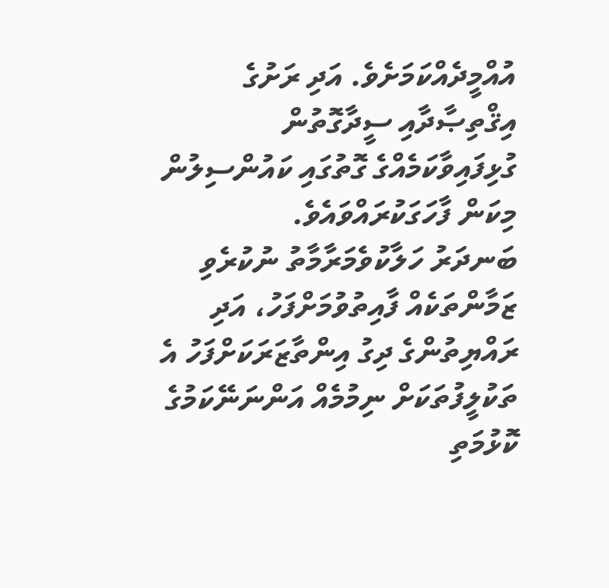އުއްމީދެއްކަމަށެވެ. އަދި ރަށުގެ އިޤްތިޞާދާއި ސީދާގޮތުން ގުޅިފައިވާކަމެއްގެ ގޮތުގައި ކައުންސިލުން މިކަން ފާހަގަކުރައްވައެވެ.
ބަނދަރު ހަލާކުވެމަރާމާތު ނުކުރެވި ޒަމާންތަކެއް ފާއިތުވުމަށްފަހު، އަދި ރައްޔިތުންގެ ދިގު އިންތާޒަރަކަށްފަހު އެ ތަކުލީފުތަކަށް ނިމުމެއް އަންނަނޭކަމުގެ ކޮޅުމަތި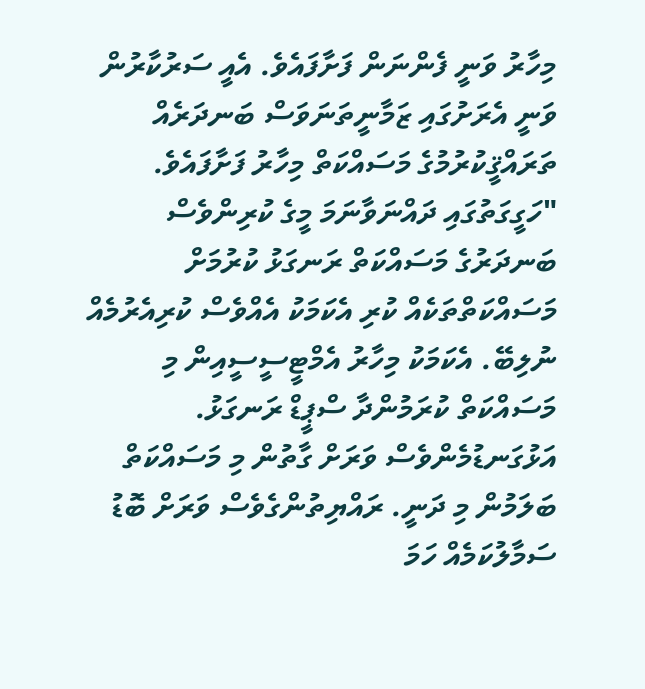މިހާރު ވަނީ ފެންނަން ފަށާފައެވެ. އެއީ ސަރުކާރުން ވަނީ އެރަށުގައި ޒަމާނީތަނަވަސް ބަނދަރެއް ތަރައްޤީކުރުމުގެ މަސައްކަތް މިހާރު ފަށާފައެވެ.
"ހަގީގަތުގައި ދައްނަވާނަމަ މީގެ ކުރިންވެސް ބަނދަރުގެ މަސައްކަތް ރަނގަޅު ކުރުމަށް މަސައްކަތްތަކެއް ކުރި އެކަމަކު އެއްވެސް ކުރިއެރުމެއް ނުލިބޭ. އެކަމަކު މިހާރު އެމްޓީސީސީއިން މި މަސައްކަތް ކުރަމުންދާ ސްޕީޑް ރަނގަޅު. އަޅުގަނޑުމެންވެސް ވަރަށް ގާތުން މި މަސައްކަތް ބަލަމުން މި ދަނީ. ރައްޔިތުންގެވެސް ވަރަށް ބޮޑު ސަމާލުކަމެއް ހަމަ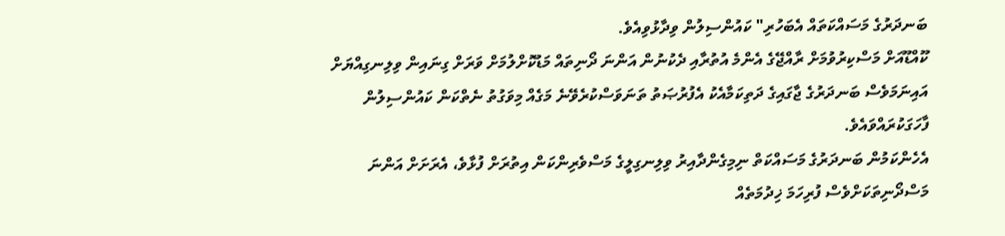ބަނދަރުގެ މަސައްކަތައް އެބަހުރި" ކައުންސިލުން ވިދާޅުވިއެވެ.
ކޫއްޑޫއަށް މަސްކިރުވުމަށް ރާއްޖޭގެ އެންމެ އުތުރާއި ދެކުނުން އަންނަ ދޯނިތައް މަޑުކޮށްލުމަށް ވަރަށް ގިނައިން ވިލިނގިއްޔަށް އައިނަމަވެސް ބަނދަރުގެ ޖާގައިގެ ދަތިކަމާއެކު އެފުރުޞަތު ތަނަވަސްކުރެވޭނެ މަގެއް މިވަގުތު ނެތްކަން ކައުންސިލުން ފާހަގަކުރައްވައެވެ.
އެހެންކަމުން ބަނދަރުގެ މަސައްކަތް ނިމިގެންދާއިރު ވިލިނގިލީގެ މަސްވެރިންކަން އިތުރަށް ފުޅާވެ، އެރަށަށް އަންނަ މަސްދޯނިތަކަށްވެސް ފުރިހަމަ ޚިދުމަތެއް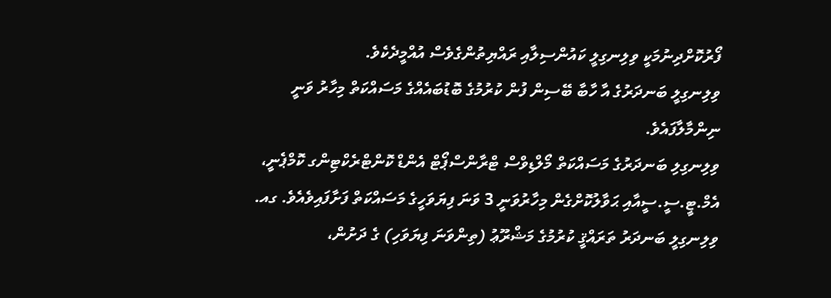ފޯރުކޮށްދިނުމަކީ ވިލިނގިލީ ކައުންސިލާއި ރައްޔިތުންގެވެސް އުއްމީދެކެވެ.
ވިލިނގިލީ ބަނދަރުގެ އާ ހާބާ ބޭސިން ފުން ކުރުމުގެ ބޮޑުބައެއްގެ މަސައްކަތް މިހާރު ވަނީ ނިންމާލާފައެވެ.
ވިލިނގިލި ބަނދަރުގެ މަސައްކަތް މޯލްޑިވްސް ޓްރާންސްޕޯޓް އެންޑް ކޮންޓްރެކްޓިންގ ކޮމްޕެނީ، އެމް.ޓީ.ސީ.ސީއާއި ޙަވާލުކޮށްގެން މިހާރުވަނީ 3 ވަނަ ފިޔަވަހީގެ މަސައްކަތް ފަށާފައިވެއެވެ. ގއ. ވިލިނގިލީ ބަނދަރު ތަރައްޤީ ކުރުމުގެ މަޝްރޫޢު (ތިންވަނަ ފިޔަވަހި) ގެ ދަށުން،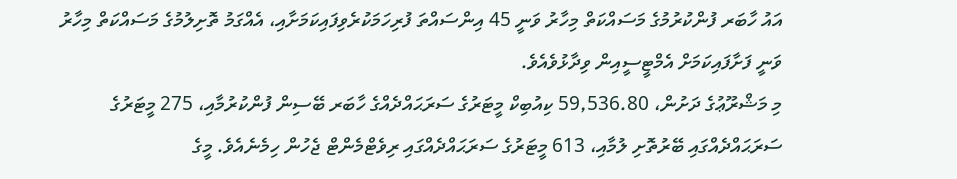އައު ހާބަރ ފުންކުރުމުގެ މަސައްކަތް މިހާރު ވަނީ 45 އިންސައްތަ ފުރިހަމަކުރެވިފައިކަމަށާއި، އެއްގަމު ތޮށިލުމުގެ މަސައްކަތް މިހާރު ވަނީ ފަށާފައިކަމަށް އެމްޓީސީއިން ވިދާޅުވެއެވެ.
މި މަޝްރޫޢުގެ ދަށުން، 59,536.80 ކިއުބިކް މީޓަރުގެ ސަރަޙައްދެއްގެ ހާބަރ ބޭސިން ފުންކުރުމާއި، 275 މީޓަރުގެ ސަރަޙައްދެއްގައި ބޭރުތޮށި ލުމާއި، 613 މީޓަރުގެ ސަރަޙައްދެއްގައި ރިވެޓްމެންޓް ޖެހުން ހިމެނެއެވެ. މީގެ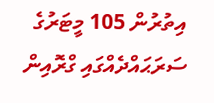އިތުރުން 105 މީޓަރުގެ ސަރަޙައްދެއްގައި ގްރޮއިން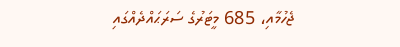ޖެހުމާއި، 685 މީޓަރުގެ ސަރަޙައްދެއްގައި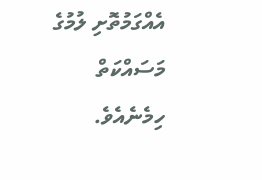އެއްގަމުތޮށި ލުމުގެ މަސައްކަތް ހިމެނެއެވެ.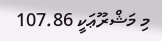މި މަޝްރޫޢަކީ 107.86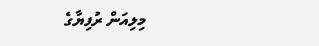މިލިއަން ރުފިޔާގެ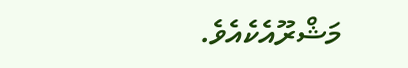މަޝްރޫއެކެއެވެ.